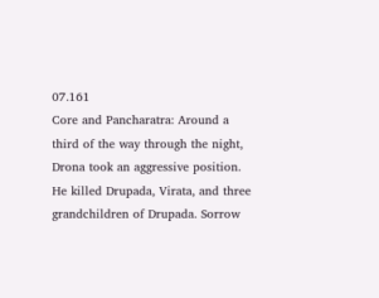07.161
Core and Pancharatra: Around a third of the way through the night, Drona took an aggressive position. He killed Drupada, Virata, and three grandchildren of Drupada. Sorrow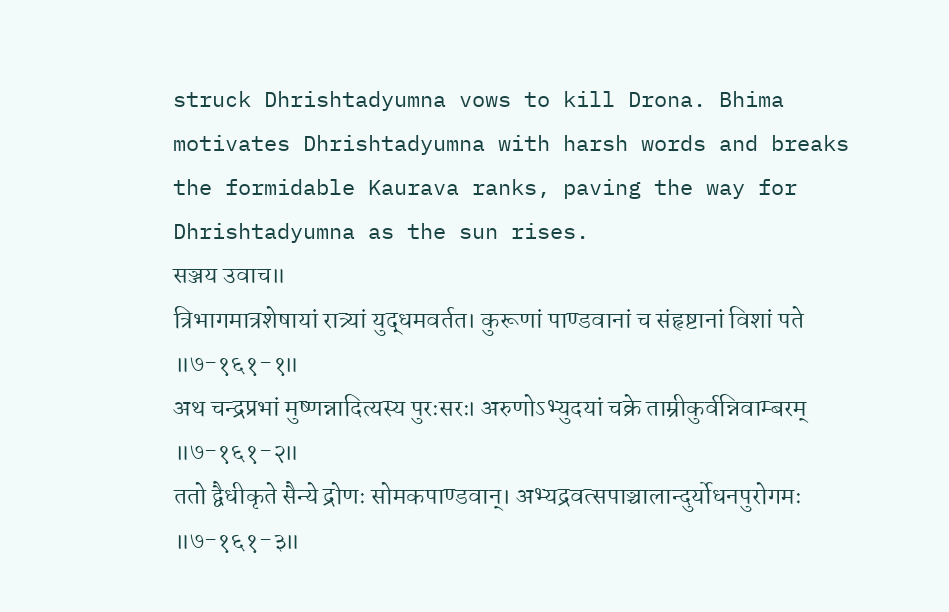struck Dhrishtadyumna vows to kill Drona. Bhima motivates Dhrishtadyumna with harsh words and breaks the formidable Kaurava ranks, paving the way for Dhrishtadyumna as the sun rises.
सञ्जय उवाच॥
त्रिभागमात्रशेषायां रात्र्यां युद्धमवर्तत। कुरूणां पाण्डवानां च संहृष्टानां विशां पते ॥७-१६१-१॥
अथ चन्द्रप्रभां मुष्णन्नादित्यस्य पुरःसरः। अरुणोऽभ्युदयां चक्रे ताम्रीकुर्वन्निवाम्बरम् ॥७-१६१-२॥
ततो द्वैधीकृते सैन्ये द्रोणः सोमकपाण्डवान्। अभ्यद्रवत्सपाञ्चालान्दुर्योधनपुरोगमः ॥७-१६१-३॥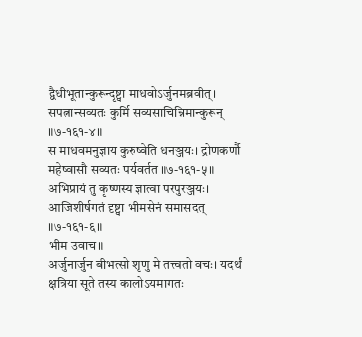द्वैधीभूतान्कुरून्दृष्ट्वा माधवोऽर्जुनमब्रवीत्। सपत्नान्सव्यतः कुर्मि सव्यसाचिन्निमान्कुरून् ॥७-१६१-४॥
स माधवमनुज्ञाय कुरुष्वेति धनञ्जयः। द्रोणकर्णौ महेष्वासौ सव्यतः पर्यवर्तत ॥७-१६१-५॥
अभिप्रायं तु कृष्णस्य ज्ञात्वा परपुरञ्जयः। आजिशीर्षगतं दृष्ट्वा भीमसेनं समासदत् ॥७-१६१-६॥
भीम उवाच॥
अर्जुनार्जुन बीभत्सो शृणु मे तत्त्वतो वचः। यदर्थं क्षत्रिया सूते तस्य कालोऽयमागतः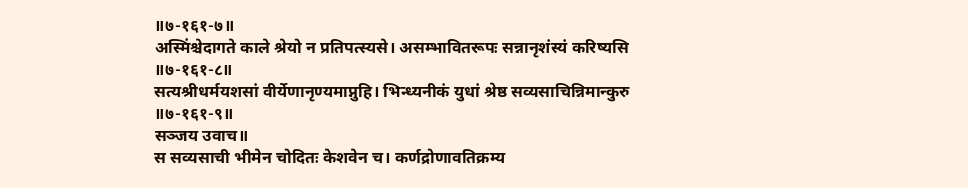॥७-१६१-७॥
अस्मिंश्चेदागते काले श्रेयो न प्रतिपत्स्यसे। असम्भावितरूपः सन्नानृशंस्यं करिष्यसि ॥७-१६१-८॥
सत्यश्रीधर्मयशसां वीर्येणानृण्यमाप्नुहि। भिन्ध्यनीकं युधां श्रेष्ठ सव्यसाचिन्निमान्कुरु ॥७-१६१-९॥
सञ्जय उवाच॥
स सव्यसाची भीमेन चोदितः केशवेन च। कर्णद्रोणावतिक्रम्य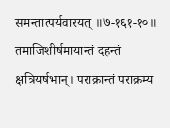समन्तात्पर्यवारयत् ॥७-१६१-१०॥
तमाजिशीर्षमायान्तं दहन्तं क्षत्रियर्षभान्। पराक्रान्तं पराक्रम्य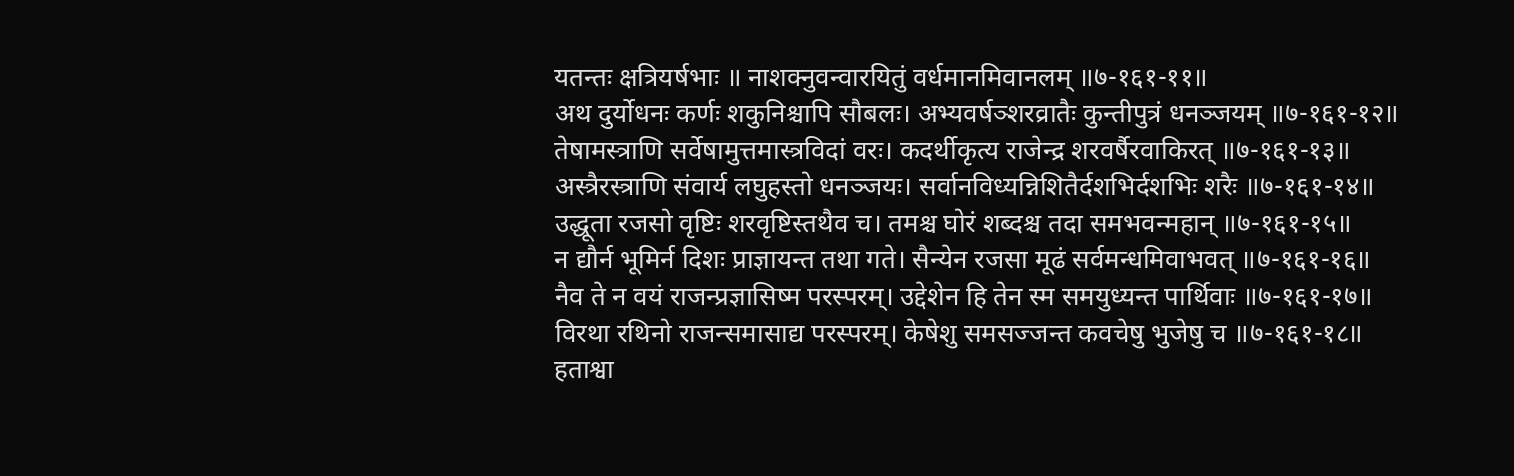यतन्तः क्षत्रियर्षभाः ॥ नाशक्नुवन्वारयितुं वर्धमानमिवानलम् ॥७-१६१-११॥
अथ दुर्योधनः कर्णः शकुनिश्चापि सौबलः। अभ्यवर्षञ्शरव्रातैः कुन्तीपुत्रं धनञ्जयम् ॥७-१६१-१२॥
तेषामस्त्राणि सर्वेषामुत्तमास्त्रविदां वरः। कदर्थीकृत्य राजेन्द्र शरवर्षैरवाकिरत् ॥७-१६१-१३॥
अस्त्रैरस्त्राणि संवार्य लघुहस्तो धनञ्जयः। सर्वानविध्यन्निशितैर्दशभिर्दशभिः शरैः ॥७-१६१-१४॥
उद्धूता रजसो वृष्टिः शरवृष्टिस्तथैव च। तमश्च घोरं शब्दश्च तदा समभवन्महान् ॥७-१६१-१५॥
न द्यौर्न भूमिर्न दिशः प्राज्ञायन्त तथा गते। सैन्येन रजसा मूढं सर्वमन्धमिवाभवत् ॥७-१६१-१६॥
नैव ते न वयं राजन्प्रज्ञासिष्म परस्परम्। उद्देशेन हि तेन स्म समयुध्यन्त पार्थिवाः ॥७-१६१-१७॥
विरथा रथिनो राजन्समासाद्य परस्परम्। केषेशु समसज्जन्त कवचेषु भुजेषु च ॥७-१६१-१८॥
हताश्वा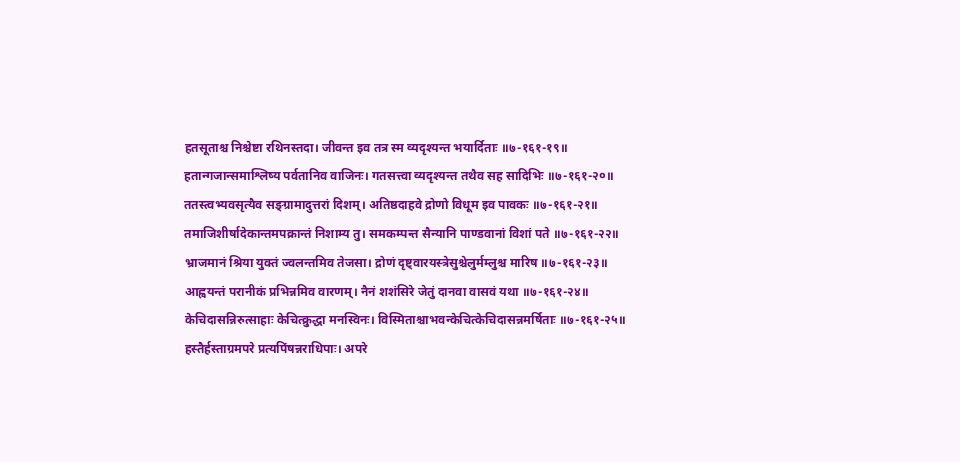हतसूताश्च निश्चेष्टा रथिनस्तदा। जीवन्त इव तत्र स्म व्यदृश्यन्त भयार्दिताः ॥७-१६१-१९॥
हतान्गजान्समाश्लिष्य पर्वतानिव वाजिनः। गतसत्त्वा व्यदृश्यन्त तथैव सह सादिभिः ॥७-१६१-२०॥
ततस्त्वभ्यवसृत्यैव सङ्ग्रामादुत्तरां दिशम्। अतिष्ठदाहवे द्रोणो विधूम इव पावकः ॥७-१६१-२१॥
तमाजिशीर्षादेकान्तमपक्रान्तं निशाम्य तु। समकम्पन्त सैन्यानि पाण्डवानां विशां पते ॥७-१६१-२२॥
भ्राजमानं श्रिया युक्तं ज्वलन्तमिव तेजसा। द्रोणं दृष्ट्वारयस्त्रेसुश्चेलुर्मम्लुश्च मारिष ॥७-१६१-२३॥
आह्वयन्तं परानीकं प्रभिन्नमिव वारणम्। नैनं शशंसिरे जेतुं दानवा वासवं यथा ॥७-१६१-२४॥
केचिदासन्निरुत्साहाः केचित्क्रुद्धा मनस्विनः। विस्मिताश्चाभवन्केचित्केचिदासन्नमर्षिताः ॥७-१६१-२५॥
हस्तैर्हस्ताग्रमपरे प्रत्यपिंषन्नराधिपाः। अपरे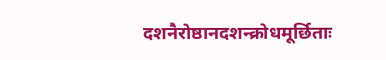दशनैरोष्ठानदशन्क्रोधमूर्छिताः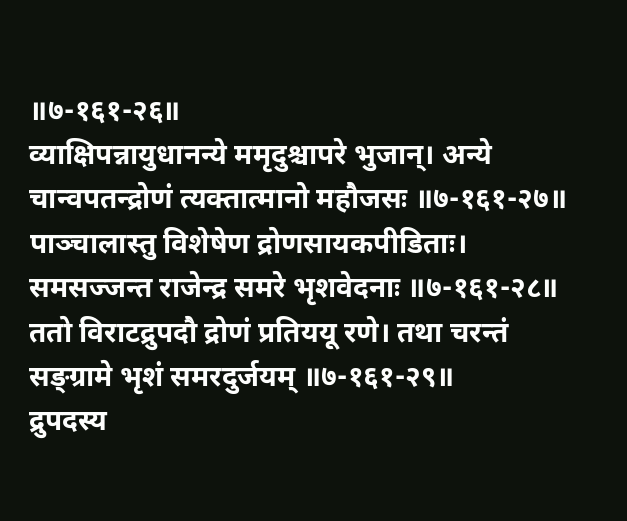॥७-१६१-२६॥
व्याक्षिपन्नायुधानन्ये ममृदुश्चापरे भुजान्। अन्ये चान्वपतन्द्रोणं त्यक्तात्मानो महौजसः ॥७-१६१-२७॥
पाञ्चालास्तु विशेषेण द्रोणसायकपीडिताः। समसज्जन्त राजेन्द्र समरे भृशवेदनाः ॥७-१६१-२८॥
ततो विराटद्रुपदौ द्रोणं प्रतिययू रणे। तथा चरन्तं सङ्ग्रामे भृशं समरदुर्जयम् ॥७-१६१-२९॥
द्रुपदस्य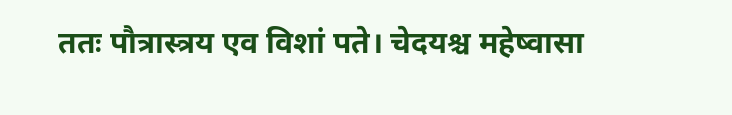ततः पौत्रास्त्रय एव विशां पते। चेदयश्च महेष्वासा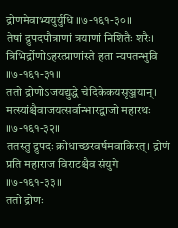द्रोणमेवाभ्ययुर्युधि ॥७-१६१-३०॥
तेषां द्रुपदपौत्राणां त्रयाणां निशितैः शरैः। त्रिभिर्द्रोणोऽहरत्प्राणांस्ते हता न्यपतन्भुवि ॥७-१६१-३१॥
ततो द्रोणोऽजयद्युद्धे चेदिकेकयसृञ्जयान्। मत्स्यांश्चैवाजयत्सर्वान्भारद्वाजो महारथः ॥७-१६१-३२॥
ततस्तु द्रुपदः क्रोधाच्छरवर्षमवाकिरत्। द्रोणं प्रति महाराज विराटश्चैव संयुगे ॥७-१६१-३३॥
ततो द्रोणः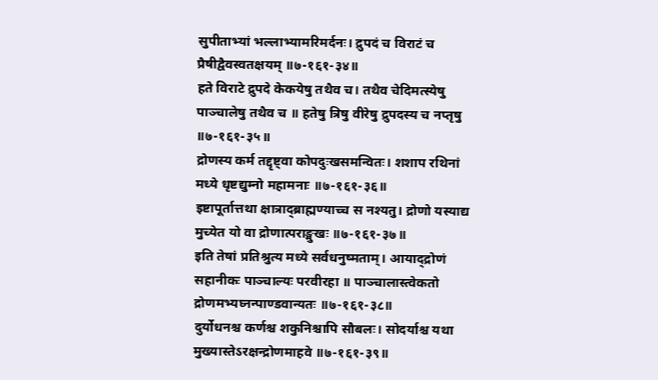सुपीताभ्यां भल्लाभ्यामरिमर्दनः। द्रुपदं च विराटं च प्रैषीद्वैवस्वतक्षयम् ॥७-१६१-३४॥
हते विराटे द्रुपदे केकयेषु तथैव च। तथैव चेदिमत्स्येषु पाञ्चालेषु तथैव च ॥ हतेषु त्रिषु वीरेषु द्रुपदस्य च नप्तृषु ॥७-१६१-३५॥
द्रोणस्य कर्म तद्दृष्ट्वा कोपदुःखसमन्वितः। शशाप रथिनां मध्ये धृष्टद्युम्नो महामनाः ॥७-१६१-३६॥
इष्टापूर्तात्तथा क्षात्राद्ब्राह्मण्याच्च स नश्यतु। द्रोणो यस्याद्य मुच्येत यो वा द्रोणात्पराङ्मुखः ॥७-१६१-३७॥
इति तेषां प्रतिश्रुत्य मध्ये सर्वधनुष्मताम्। आयाद्द्रोणं सहानीकः पाञ्चाल्यः परवीरहा ॥ पाञ्चालास्त्वेकतो द्रोणमभ्यघ्नन्पाण्डवान्यतः ॥७-१६१-३८॥
दुर्योधनश्च कर्णश्च शकुनिश्चापि सौबलः। सोदर्याश्च यथा मुख्यास्तेऽरक्षन्द्रोणमाहवे ॥७-१६१-३९॥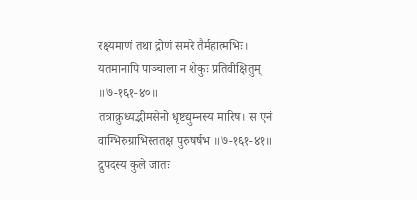रक्ष्यमाणं तथा द्रोणं समरे तैर्महात्मभिः। यतमानापि पाञ्चाला न शेकुः प्रतिवीक्षितुम् ॥७-१६१-४०॥
तत्राक्रुध्यद्भीमसेनो धृष्टद्युम्नस्य मारिष। स एनं वाग्भिरुग्राभिस्ततक्ष पुरुषर्षभ ॥७-१६१-४१॥
द्रुपदस्य कुले जातः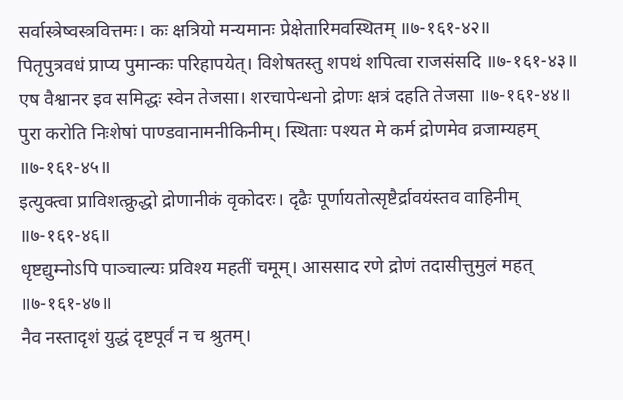सर्वास्त्रेष्वस्त्रवित्तमः। कः क्षत्रियो मन्यमानः प्रेक्षेतारिमवस्थितम् ॥७-१६१-४२॥
पितृपुत्रवधं प्राप्य पुमान्कः परिहापयेत्। विशेषतस्तु शपथं शपित्वा राजसंसदि ॥७-१६१-४३॥
एष वैश्वानर इव समिद्धः स्वेन तेजसा। शरचापेन्धनो द्रोणः क्षत्रं दहति तेजसा ॥७-१६१-४४॥
पुरा करोति निःशेषां पाण्डवानामनीकिनीम्। स्थिताः पश्यत मे कर्म द्रोणमेव व्रजाम्यहम् ॥७-१६१-४५॥
इत्युक्त्वा प्राविशत्क्रुद्धो द्रोणानीकं वृकोदरः। दृढैः पूर्णायतोत्सृष्टैर्द्रावयंस्तव वाहिनीम् ॥७-१६१-४६॥
धृष्टद्युम्नोऽपि पाञ्चाल्यः प्रविश्य महतीं चमूम्। आससाद रणे द्रोणं तदासीत्तुमुलं महत् ॥७-१६१-४७॥
नैव नस्तादृशं युद्धं दृष्टपूर्वं न च श्रुतम्।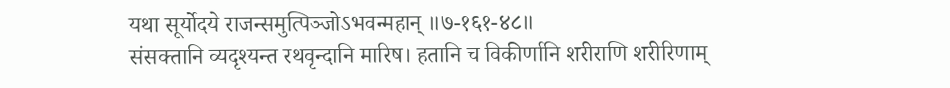यथा सूर्योदये राजन्समुत्पिञ्जोऽभवन्महान् ॥७-१६१-४८॥
संसक्तानि व्यदृश्यन्त रथवृन्दानि मारिष। हतानि च विकीर्णानि शरीराणि शरीरिणाम्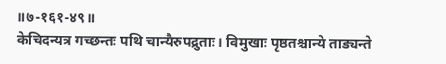॥७-१६१-४९॥
केचिदन्यत्र गच्छन्तः पथि चान्यैरुपद्रुताः। विमुखाः पृष्ठतश्चान्ये ताड्यन्ते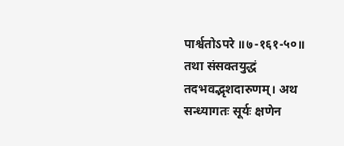पार्श्वतोऽपरे ॥७-१६१-५०॥
तथा संसक्तयुद्धं तदभवद्भृशदारुणम्। अथ सन्ध्यागतः सूर्यः क्षणेन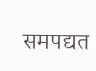समपद्यत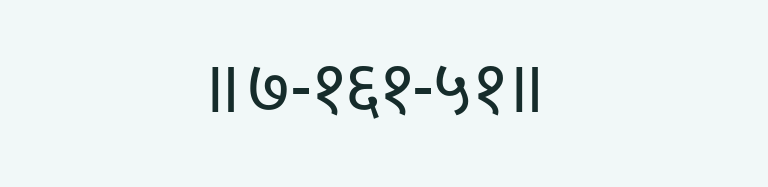॥७-१६१-५१॥